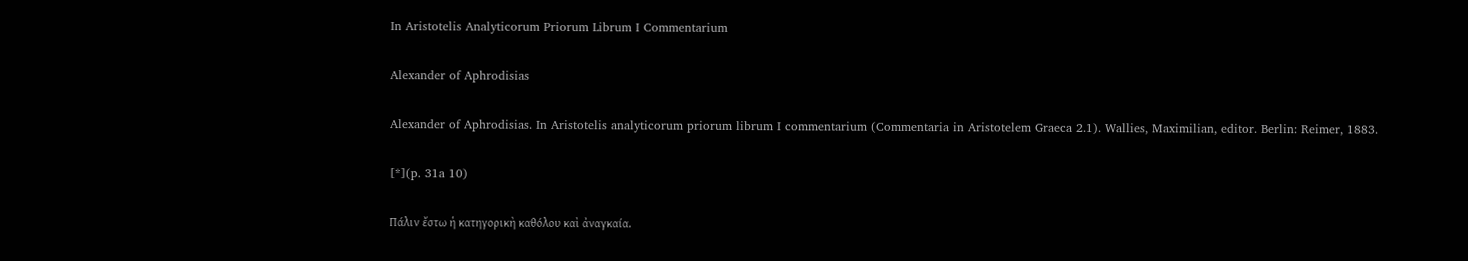In Aristotelis Analyticorum Priorum Librum I Commentarium

Alexander of Aphrodisias

Alexander of Aphrodisias. In Aristotelis analyticorum priorum librum I commentarium (Commentaria in Aristotelem Graeca 2.1). Wallies, Maximilian, editor. Berlin: Reimer, 1883.

[*](p. 31a 10)

Πάλιν ἔστω ἡ κατηγορικὴ καθόλου καὶ ἀναγκαία.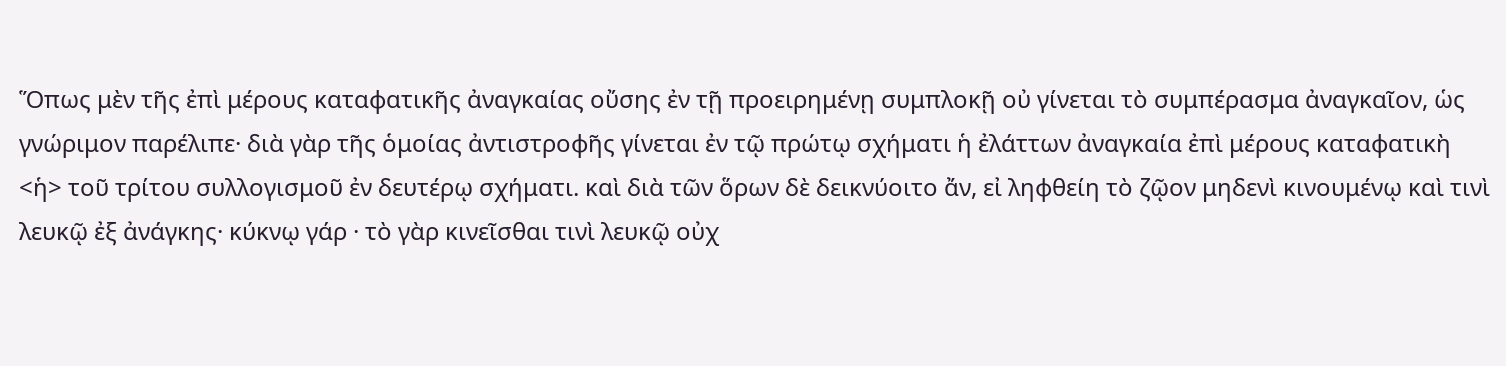Ὅπως μὲν τῆς ἐπὶ μέρους καταφατικῆς ἀναγκαίας οὔσης ἐν τῇ προειρημένῃ συμπλοκῇ οὐ γίνεται τὸ συμπέρασμα ἀναγκαῖον, ὡς γνώριμον παρέλιπε· διὰ γὰρ τῆς ὁμοίας ἀντιστροφῆς γίνεται ἐν τῷ πρώτῳ σχήματι ἡ ἐλάττων ἀναγκαία ἐπὶ μέρους καταφατικὴ <ἡ> τοῦ τρίτου συλλογισμοῦ ἐν δευτέρῳ σχήματι. καὶ διὰ τῶν ὅρων δὲ δεικνύοιτο ἄν, εἰ ληφθείη τὸ ζῷον μηδενὶ κινουμένῳ καὶ τινὶ λευκῷ ἐξ ἀνάγκης· κύκνῳ γάρ · τὸ γὰρ κινεῖσθαι τινὶ λευκῷ οὐχ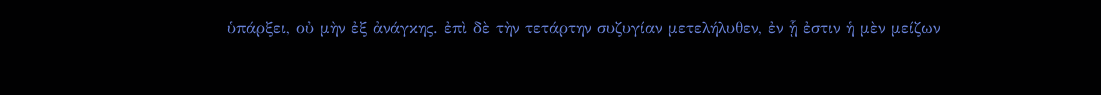ὑπάρξει, οὐ μὴν ἐξ ἀνάγκης. ἐπὶ δὲ τὴν τετάρτην συζυγίαν μετελήλυθεν, ἐν ᾗ ἐστιν ἡ μὲν μείζων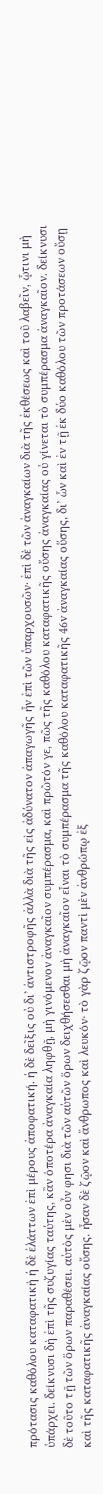πρότασις καθόλου καταφατικὴ ἡ δὲ ἐλάττων ἐπὶ μέρους ἀποφατική. ἡ δὲ δεῖξις οὐ δι’ ἀντιστροφῆς ἀλλὰ διὰ τῆς εἰς ἀδύνατον ἀπαγωγῆς ἦν ἐπὶ τῶν ὑπαρχουσῶν· ἐπὶ δὲ τῶν ἀναγκαίων διὰ τῆς ἐκθέσεως καὶ τοῦ λαβεῖν, ᾧτινι μὴ ὑπάρχει. δείκνυσι δὴ ἐπὶ τῆς συζυγίας ταύτης, κἂν ὁποτέρα ἀναγκαία ληφθῇ, μὴ γινόμενον ἀναγκαῖον συμπέρασμα, καὶ πρῶτόν γε, πῶς τῆς καθόλου καταφατικῆς οὔσης ἀναγκαίας οὐ γίνεται τὸ συμπέρασμα ἀναγκαῖον. δείκνυσι δὲ τοῦτο τῇ τῶν ὅρων παραθέσει. αὐτὸς μὲν οὖν φησι διὰ τῶν αὐτῶν ὅρων δειχθήσεσθαι μὴ ἀναγκαῖον εἶναι τὸ συμπέρασμα τῆς καθόλου καταφατικῆς 46v ἀναγκαίας οὕσης, δι’ ὧν καὶ ἐν τῇ ἐκ δύο καθόλου τῶν προτάσεων οὔσῃ καὶ τῆς καταφατικῆς ἀναγκαίας οὔσης. ἦσαν δὲ ζῷον καὶ ἄνθρωπος καὶ λευκόν· τὸ γὰρ ζῷον παντὶ μὲν ἀνθρώπῳ ἐξ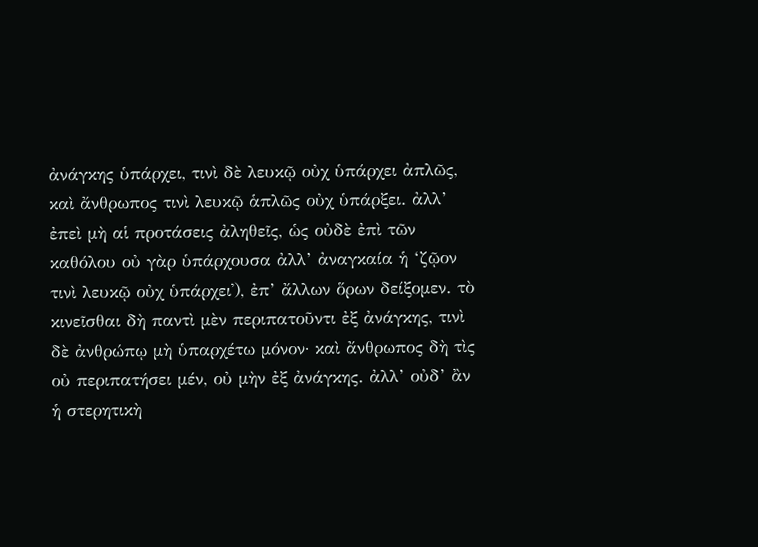ἀνάγκης ὑπάρχει, τινὶ δὲ λευκῷ οὐχ ὑπάρχει ἀπλῶς, καὶ ἄνθρωπος τινὶ λευκῷ ἁπλῶς οὐχ ὑπάρξει. ἀλλ’ ἐπεὶ μὴ αἱ προτάσεις ἀληθεῖς, ὡς οὐδὲ ἐπὶ τῶν καθόλου οὐ γὰρ ὑπάρχουσα ἀλλ’ ἀναγκαία ἡ ‘ζῷον τινὶ λευκῷ οὐχ ὑπάρχει᾿), ἐπ’ ἄλλων ὅρων δείξομεν. τὸ κινεῖσθαι δὴ παντὶ μὲν περιπατοῦντι ἐξ ἀνάγκης, τινὶ δὲ ἀνθρώπῳ μὴ ὑπαρχέτω μόνον· καὶ ἄνθρωπος δὴ τὶς οὐ περιπατήσει μέν, οὐ μὴν ἐξ ἀνάγκης. ἀλλ’ οὐδ’ ἂν ἡ στερητικὴ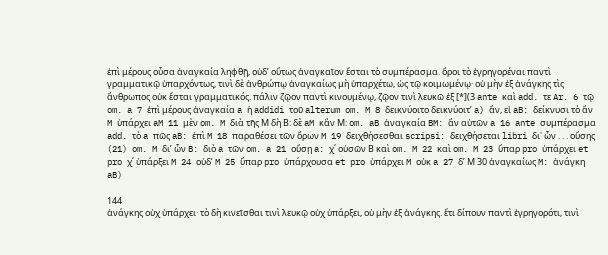ἐπὶ μέρους οὖσα ἀναγκαία ληφθῇ, οὐδ’ οὕτως ἀναγκαῖον ἔσται τὸ συμπέρασμα. ὅροι τὸ ἐγρηγορέναι παντὶ γραμματικῷ ὑπαρχόντως, τινὶ δὲ ἀνθρώπῳ ἀναγκαίως μὴ ὑπαρχέτω, ὡς τῷ κοιμωμένῳ· οὐ μὴν ἐξ ἀνάγκης τὶς ἄνθρωπος οὐκ ἔσται γραμματικός. πάλιν ζῷον παντὶ κινουμένῳ, ζῷον τινὶ λευκῶ ἐξ [*](3 ante καὶ add. τε Ar. 6 τῷ om. a 7 ἐπὶ μέρους ἀναγκαία a ἡ addidi τοῦ alterum om. M 8 δεικνύοιτο δεικνύοιτ’ a) ἄν, εἰ aB: δείκνυσι τὸ ἄν M ὑπάρχει aM 11 μὲν om. M διὰ τῆς Μ δὴ Β: δὲ aM κἂν Μ: om. aB ἀναγκαία BM: ἄν αὐτῶν a 16 ante συμπέρασμα add. τὸ a πῶς aB: ἐπὶ M 18 παραθέσει τῶν ὅρων M 19 δειχθήσεσθαι scripsi: δειχθήσεται libri δι᾿ ὧν . . . οὔσης (21) om. M δι’ ὧν B: διὸ a τῶν om. a 21 οὔσῃ a: χ΄ οὐσῶν Β καὶ om. M 22 καὶ om. M 23 ὕπαρ pro ὑπάρχει et pro χ΄ ὑπάρξει M 24 οὐδ’ M 25 ὕπαρ pro ὑπάρχουσα et pro ὑπάρχει M οὐκ a 27 δ’ Μ 30 ἀναγκαίως M: ἀνάγκη aB)

144
ἀνάγκης οὐχ ὑπάρχει· τὸ δὴ κινεῖσθαι τινὶ λευκῷ οὐχ ὑπάρξει, οὐ μὴν ἐξ ἀνάγκης. ἔτι δίπουν παντὶ ἐγρηγορότι, τινὶ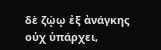δὲ ζῴῳ ἐξ ἀνάγκης οὐχ ὑπάρχει,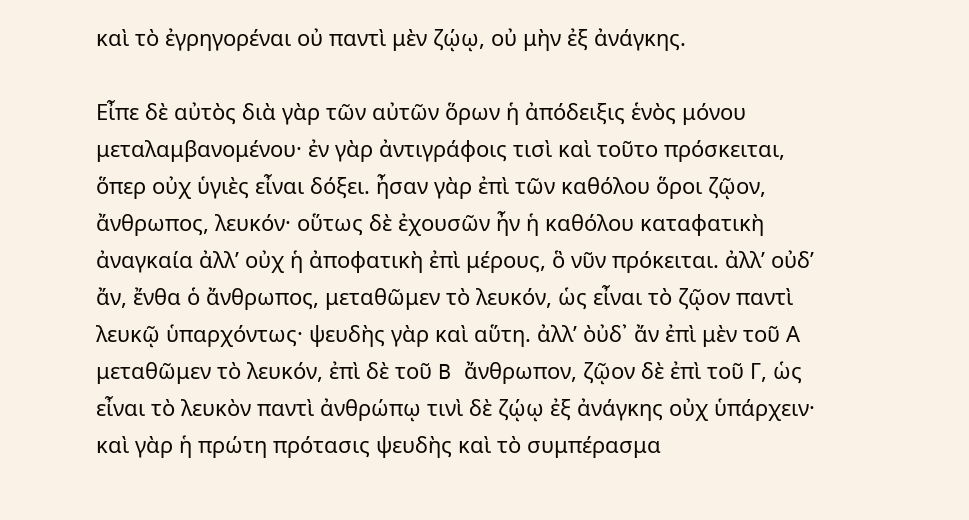καὶ τὸ ἐγρηγορέναι οὐ παντὶ μὲν ζῴῳ, οὐ μὴν ἐξ ἀνάγκης.

Εἶπε δὲ αὐτὸς διὰ γὰρ τῶν αὐτῶν ὅρων ἡ ἀπόδειξις ἑνὸς μόνου μεταλαμβανομένου· ἐν γὰρ ἀντιγράφοις τισὶ καὶ τοῦτο πρόσκειται, ὅπερ οὐχ ὑγιὲς εἶναι δόξει. ἦσαν γὰρ ἐπὶ τῶν καθόλου ὅροι ζῷον, ἄνθρωπος, λευκόν· οὕτως δὲ ἐχουσῶν ἦν ἡ καθόλου καταφατικὴ ἀναγκαία ἀλλ’ οὐχ ἡ ἀποφατικὴ ἐπὶ μέρους, ὃ νῦν πρόκειται. ἀλλ’ οὐδ’ ἄν, ἔνθα ὁ ἄνθρωπος, μεταθῶμεν τὸ λευκόν, ὡς εἶναι τὸ ζῷον παντὶ λευκῷ ὑπαρχόντως· ψευδὴς γὰρ καὶ αὕτη. ἀλλ’ ὸὐδ᾿ ἄν ἐπὶ μὲν τοῦ Α μεταθῶμεν τὸ λευκόν, ἐπὶ δὲ τοῦ B ἄνθρωπον, ζῷον δὲ ἐπὶ τοῦ Γ, ὡς εἶναι τὸ λευκὸν παντὶ ἀνθρώπῳ τινὶ δὲ ζῴῳ ἐξ ἀνάγκης οὐχ ὑπάρχειν· καὶ γὰρ ἡ πρώτη πρότασις ψευδὴς καὶ τὸ συμπέρασμα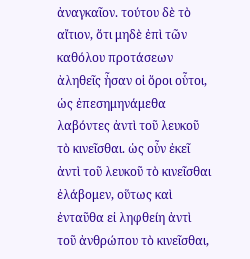ἀναγκαῖον. τούτου δὲ τὸ αἴτιον, ὅτι μηδὲ ἐπὶ τῶν καθόλου προτάσεων ἀληθεῖς ἦσαν οἱ ὅροι οὗτοι, ὡς ἐπεσημηνάμεθα λαβόντες ἀντὶ τοῦ λευκοῦ τὸ κινεῖσθαι. ὡς οὖν ἐκεῖ ἀντὶ τοῦ λευκοῦ τὸ κινεῖσθαι ἐλάβομεν, οὕτως καὶ ἐνταῦθα εἰ ληφθείη ἀντὶ τοῦ ἀνθρώπου τὸ κινεῖσθαι,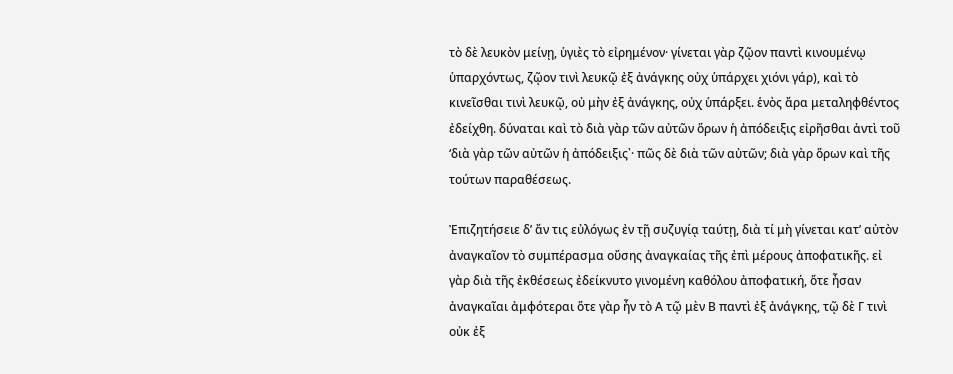τὸ δὲ λευκὸν μείνῃ, ὑγιὲς τὸ εἰρημένον· γίνεται γὰρ ζῷον παντὶ κινουμένῳ ὑπαρχόντως, ζῷον τινὶ λευκῷ ἐξ ἀνάγκης οὐχ ὑπάρχει χιόνι γάρ), καὶ τὸ κινεῖσθαι τινὶ λευκῷ, οὐ μὴν ἐξ ἀνάγκης, οὐχ ὑπάρξει. ἑνὸς ἄρα μεταληφθέντος ἐδείχθη. δύναται καὶ τὸ διὰ γὰρ τῶν αὐτῶν ὅρων ἡ ἀπόδειξις εἰρῆσθαι ἀντὶ τοῦ ‘διὰ γὰρ τῶν αὐτῶν ἡ ἀπόδειξις᾿· πῶς δὲ διὰ τῶν αὐτῶν; διὰ γὰρ ὅρων καὶ τῆς τούτων παραθέσεως.

Ἐπιζητήσειε δ’ ἄν τις εὐλόγως ἐν τῇ συζυγίᾳ ταύτῃ, διὰ τί μὴ γίνεται κατ’ αὐτὸν ἀναγκαῖον τὸ συμπέρασμα οὔσης ἀναγκαίας τῆς ἐπὶ μέρους ἀποφατικῆς. εἰ γὰρ διὰ τῆς ἐκθέσεως ἐδείκνυτο γινομένη καθόλου ἀποφατική, ὅτε ἦσαν ἀναγκαῖαι ἀμφότεραι ὅτε γὰρ ἦν τὸ Α τῷ μὲν Β παντὶ ἐξ ἀνάγκης, τῷ δὲ Γ τινὶ οὐκ ἐξ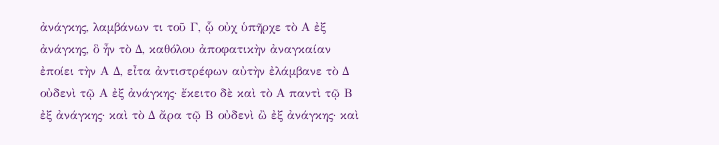ἀνάγκης, λαμβάνων τι τοῦ Γ, ᾧ οὐχ ὑπῆρχε τὸ Α ἐξ ἀνάγκης, ὃ ἦν τὸ Δ, καθόλου ἀποφατικὴν ἀναγκαίαν ἐποίει τὴν Α Δ, εἶτα ἀντιστρέφων αὐτὴν ἐλάμβανε τὸ Δ οὐδενὶ τῷ Α ἐξ ἀνάγκης· ἔκειτο δὲ καὶ τὸ Α παντὶ τῷ Β ἐξ ἀνάγκης· καὶ τὸ Δ ἄρα τῷ Β οὐδενὶ ὢ ἐξ ἀνάγκης· καὶ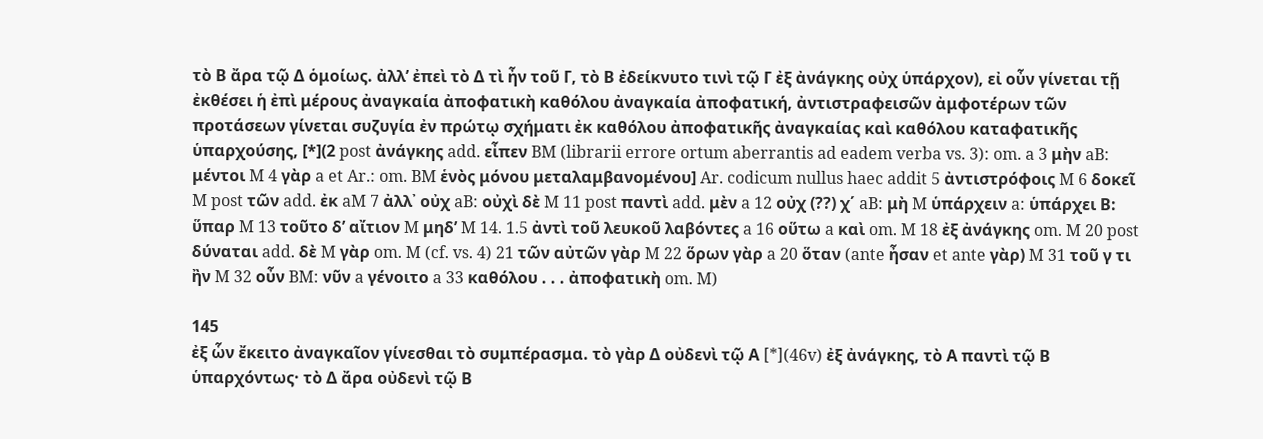τὸ Β ἄρα τῷ Δ ὁμοίως. ἀλλ’ ἐπεὶ τὸ Δ τὶ ἦν τοῦ Γ, τὸ Β ἐδείκνυτο τινὶ τῷ Γ ἐξ ἀνάγκης οὐχ ὑπάρχον), εἰ οὖν γίνεται τῇ ἐκθέσει ἡ ἐπὶ μέρους ἀναγκαία ἀποφατικὴ καθόλου ἀναγκαία ἀποφατική, ἀντιστραφεισῶν ἀμφοτέρων τῶν προτάσεων γίνεται συζυγία ἐν πρώτῳ σχήματι ἐκ καθόλου ἀποφατικῆς ἀναγκαίας καὶ καθόλου καταφατικῆς ὑπαρχούσης, [*](2 post ἀνάγκης add. εἶπεν BM (librarii errore ortum aberrantis ad eadem verba vs. 3): om. a 3 μὴν aB: μέντοι M 4 γὰρ a et Ar.: om. BM ἑνὸς μόνου μεταλαμβανομένου] Ar. codicum nullus haec addit 5 ἀντιστρόφοις M 6 δοκεῖ M post τῶν add. ἐκ aM 7 ἀλλ᾿ οὐχ aB: οὐχὶ δὲ M 11 post παντὶ add. μὲν a 12 οὐχ (??) χ΄ aB: μὴ M ὑπάρχειν a: ὑπάρχει Β: ὕπαρ M 13 τοῦτο δ’ αἴτιον M μηδ’ M 14. 1.5 ἀντὶ τοῦ λευκοῦ λαβόντες a 16 οὕτω a καὶ om. M 18 ἐξ ἀνάγκης om. M 20 post δύναται add. δὲ M γὰρ om. M (cf. vs. 4) 21 τῶν αὐτῶν γὰρ M 22 ὅρων γὰρ a 20 ὅταν (ante ἦσαν et ante γὰρ) M 31 τοῦ γ τι ἢν M 32 οὖν BM: νῦν a γένοιτο a 33 καθόλου . . . ἀποφατικὴ om. M)

145
ἐξ ὧν ἔκειτο ἀναγκαῖον γίνεσθαι τὸ συμπέρασμα. τὸ γὰρ Δ οὐδενὶ τῷ Α [*](46v) ἐξ ἀνάγκης, τὸ Α παντὶ τῷ Β ὑπαρχόντως· τὸ Δ ἄρα οὐδενὶ τῷ Β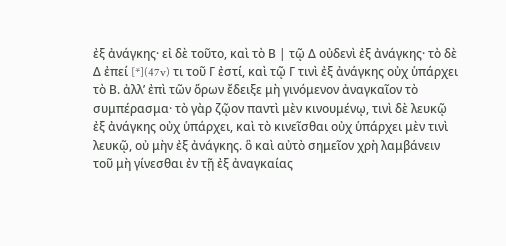ἐξ ἀνάγκης· εἰ δὲ τοῦτο, καὶ τὸ Β | τῷ Δ οὐδενὶ ἐξ ἀνάγκης· τὸ δὲ Δ ἐπεί [*](47v) τι τοῦ Γ ἐστί, καὶ τῷ Γ τινὶ ἐξ ἀνάγκης οὐχ ὑπάρχει τὸ Β. ἀλλ’ ἐπὶ τῶν ὅρων ἔδειξε μὴ γινόμενον ἀναγκαῖον τὸ συμπέρασμα· τὸ γὰρ ζῷον παντὶ μὲν κινουμένῳ, τινὶ δὲ λευκῷ ἐξ ἀνάγκης οὐχ ὑπάρχει, καὶ τὸ κινεῖσθαι οὐχ ὑπάρχει μὲν τινὶ λευκῷ, οὐ μὴν ἐξ ἀνάγκης. ὃ καὶ αὐτὸ σημεῖον χρὴ λαμβάνειν τοῦ μὴ γίνεσθαι ἐν τῇ ἐξ ἀναγκαίας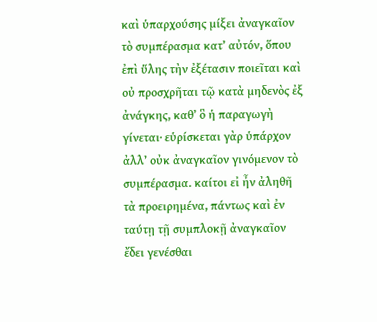καὶ ὑπαρχούσης μίξει ἀναγκαῖον τὸ συμπέρασμα κατ’ αὐτόν, ὅπου ἐπὶ ὕλης τὴν ἐξέτασιν ποιεῖται καὶ οὐ προσχρῆται τῷ κατὰ μηδενὸς ἐξ ἀνάγκης, καθ’ ὃ ἡ παραγωγὴ γίνεται· εὑρίσκεται γὰρ ὑπάρχον ἀλλ’ οὐκ ἀναγκαῖον γινόμενον τὸ συμπέρασμα. καίτοι εἰ ἦν ἀληθῆ τὰ προειρημένα, πάντως καὶ ἐν ταύτῃ τῇ συμπλοκῇ ἀναγκαῖον ἔδει γενέσθαι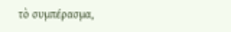τὸ συμπέρασμα,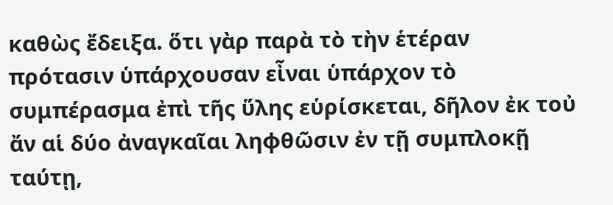καθὼς ἔδειξα. ὅτι γὰρ παρὰ τὸ τὴν ἑτέραν πρότασιν ὑπάρχουσαν εἶναι ὑπάρχον τὸ συμπέρασμα ἐπὶ τῆς ὕλης εὑρίσκεται, δῆλον ἐκ τοὐ ἄν αἱ δύο ἀναγκαῖαι ληφθῶσιν ἐν τῇ συμπλοκῇ ταύτῃ,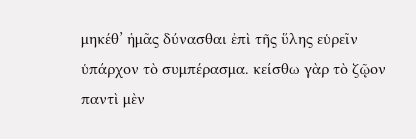μηκέθ’ ἡμᾶς δύνασθαι ἐπὶ τῆς ὕλης εὑρεῖν ὑπάρχον τὸ συμπέρασμα. κείσθω γὰρ τὸ ζῷον παντὶ μὲν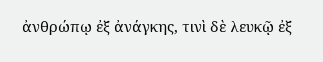ἀνθρώπῳ ἐξ ἀνάγκης, τινὶ δὲ λευκῷ ἐξ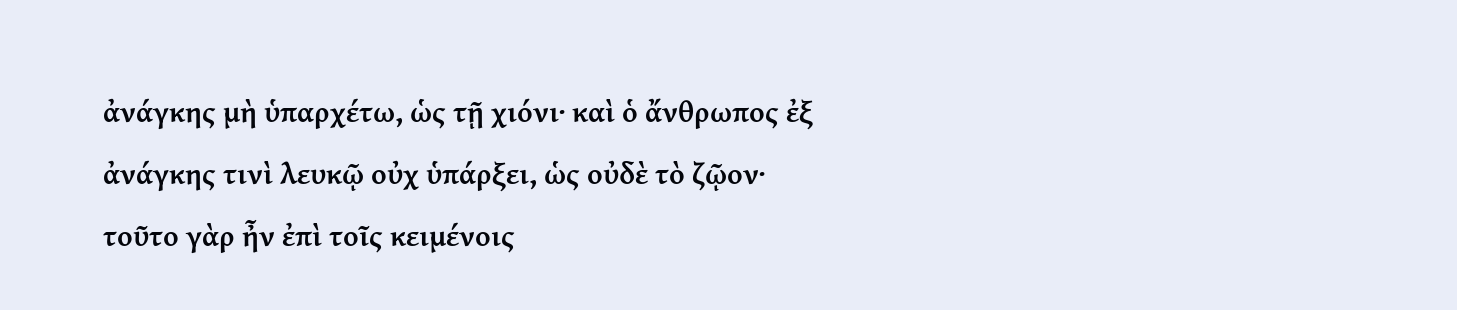ἀνάγκης μὴ ὑπαρχέτω, ὡς τῇ χιόνι· καὶ ὁ ἄνθρωπος ἐξ ἀνάγκης τινὶ λευκῷ οὐχ ὑπάρξει, ὡς οὐδὲ τὸ ζῷον· τοῦτο γὰρ ἦν ἐπὶ τοῖς κειμένοις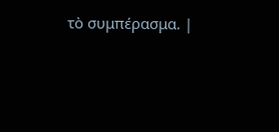τὸ συμπέρασμα. |